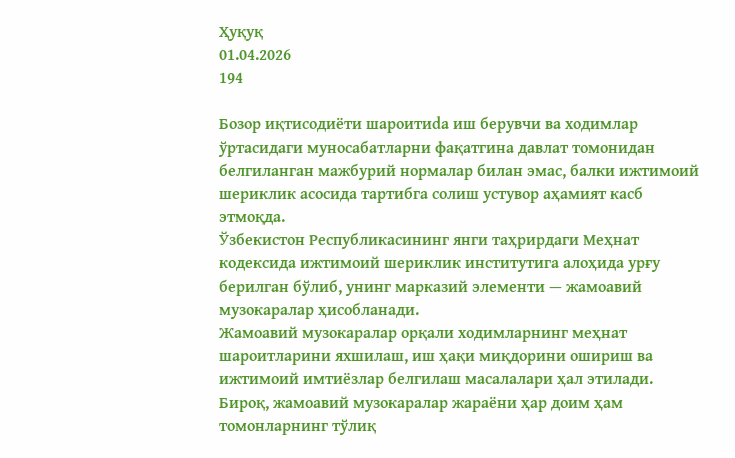Ҳуқуқ
01.04.2026
194

Бозор иқтисодиёти шароитиda иш берувчи ва ходимлар ўртасидаги муносабатларни фақатгина давлат томонидан белгиланган мажбурий нормалар билан эмас, балки ижтимоий шериклик асосида тартибга солиш устувор аҳамият касб этмоқда.
Ўзбекистон Республикасининг янги таҳрирдаги Меҳнат кодексида ижтимоий шериклик институтига алоҳида урғу берилган бўлиб, унинг марказий элементи — жамоавий музокаралар ҳисобланади.
Жамоавий музокаралар орқали ходимларнинг меҳнат шароитларини яхшилаш, иш ҳақи миқдорини ошириш ва ижтимоий имтиёзлар белгилаш масалалари ҳал этилади. Бироқ, жамоавий музокаралар жараёни ҳар доим ҳам томонларнинг тўлиқ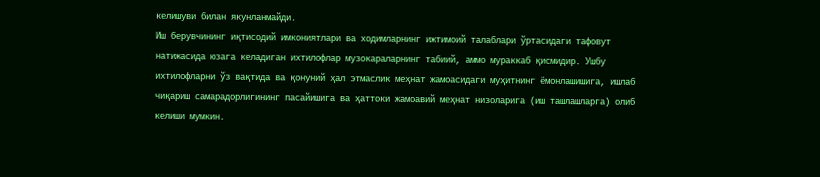келишуви билан якунланмайди.
Иш берувчининг иқтисодий имкониятлари ва ходимларнинг ижтимоий талаблари ўртасидаги тафовут натижасида юзага келадиган ихтилофлар музокараларнинг табиий, аммо мураккаб қисмидир. Ушбу ихтилофларни ўз вақтида ва қонуний ҳал этмаслик меҳнат жамоасидаги муҳитнинг ёмонлашишига, ишлаб чиқариш самарадорлигининг пасайишига ва ҳаттоки жамоавий меҳнат низоларига (иш ташлашларга) олиб келиши мумкин.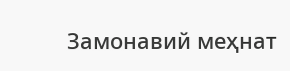Замонавий меҳнат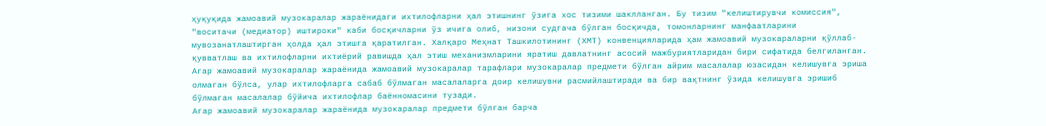ҳуқуқида жамоавий музокаралар жараёнидаги ихтилофларни ҳал этишнинг ўзига хос тизими шаклланган. Бу тизим "келиштирувчи комиссия", "воситачи (медиатор) иштироки" каби босқичларни ўз ичига олиб, низони судгача бўлган босқичда, томонларнинг манфаатларини мувозанатлаштирган ҳолда ҳал этишга қаратилган. Халқаро Меҳнат Ташкилотининг (ХМТ) конвенцияларида ҳам жамоавий музокараларни қўллаб-қувватлаш ва ихтилофларни ихтиёрий равишда ҳал этиш механизмларини яратиш давлатнинг асосий мажбуриятларидан бири сифатида белгиланган.
Агар жамоавий музокаралар жараёнида жамоавий музокаралар тарафлари музокаралар предмети бўлган айрим масалалар юзасидан келишувга эриша олмаган бўлса, улар ихтилофларга сабаб бўлмаган масалаларга доир келишувни расмийлаштиради ва бир вақтнинг ўзида келишувга эришиб бўлмаган масалалар бўйича ихтилофлар баённомасини тузади.
Агар жамоавий музокаралар жараёнида музокаралар предмети бўлган барча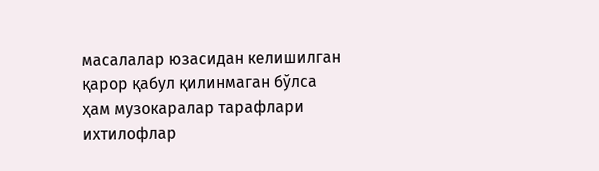масалалар юзасидан келишилган қарор қабул қилинмаган бўлса ҳам музокаралар тарафлари ихтилофлар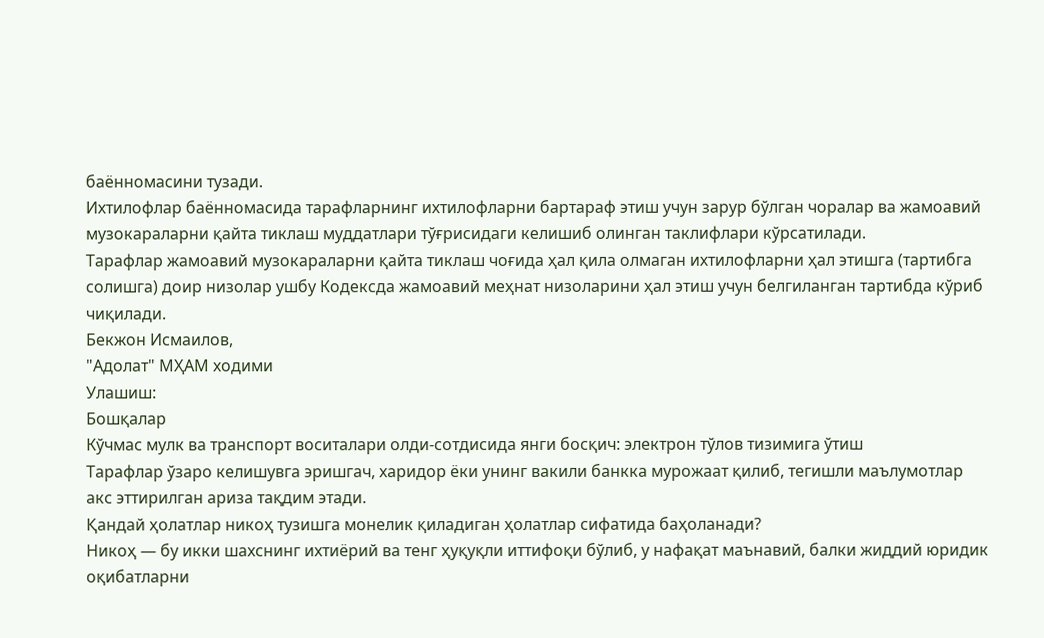баённомасини тузади.
Ихтилофлар баённомасида тарафларнинг ихтилофларни бартараф этиш учун зарур бўлган чоралар ва жамоавий музокараларни қайта тиклаш муддатлари тўғрисидаги келишиб олинган таклифлари кўрсатилади.
Тарафлар жамоавий музокараларни қайта тиклаш чоғида ҳал қила олмаган ихтилофларни ҳал этишга (тартибга солишга) доир низолар ушбу Кодексда жамоавий меҳнат низоларини ҳал этиш учун белгиланган тартибда кўриб чиқилади.
Бекжон Исмаилов,
"Адолат" МҲАМ ходими
Улашиш:
Бошқалар
Кўчмас мулк ва транспорт воситалари олди-сотдисида янги босқич: электрон тўлов тизимига ўтиш
Тарафлар ўзаро келишувга эришгач, харидор ёки унинг вакили банкка мурожаат қилиб, тегишли маълумотлар акс эттирилган ариза тақдим этади.
Қандай ҳолатлар никоҳ тузишга монелик қиладиган ҳолатлар сифатида баҳоланади?
Никоҳ — бу икки шахснинг ихтиёрий ва тенг ҳуқуқли иттифоқи бўлиб, у нафақат маънавий, балки жиддий юридик оқибатларни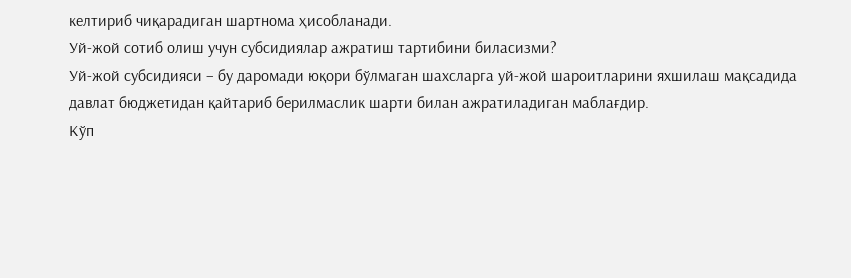келтириб чиқарадиган шартнома ҳисобланади.
Уй-жой сотиб олиш учун субсидиялар ажратиш тартибини биласизми?
Уй-жой субсидияси – бу даромади юқори бўлмаган шахсларга уй-жой шароитларини яхшилаш мақсадида давлат бюджетидан қайтариб берилмаслик шарти билан ажратиладиган маблағдир.
Кўп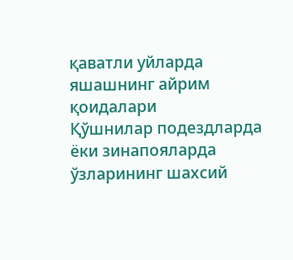қаватли уйларда яшашнинг айрим қоидалари
Қўшнилар подездларда ёки зинапояларда ўзларининг шахсий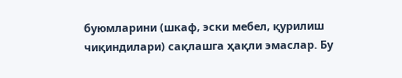буюмларини (шкаф, эски мебел, қурилиш чиқиндилари) сақлашга ҳақли эмаслар. Бу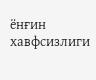ёнғин хавфсизлиги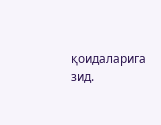қоидаларига зид.